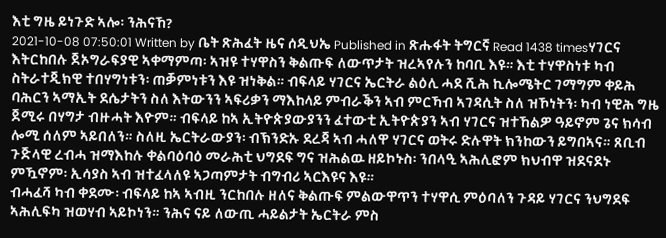እቲ ግዜ ይነጉድ ኣሎ፡ ንሕናኸ?
2021-10-08 07:50:01 Written by ቤት ጽሕፈት ዜና ሰዲህኤ Published in ጽሑፋት ትግርኛ Read 1438 timesሃገርና እትርከበሉ ጀኦግራፍያዊ ኣቀማምጣ፡ ኣዝዩ ተሃዋስን ቅልጡፍ ለውጥታት ዝረኣየሉን ከባቢ እዩ። እቲ ተሃዋስነቱ ካብ ስትራተጂክዊ ተበሃግነቱን፡ ጠቓምነቱን እዩ ዝነቅል። ብፍላይ ሃገርና ኤርትራ ልዕሊ ሓደ ሺሕ ኪሎሜትር ገማግም ቀይሕ ባሕርን ኣማኢት ደሴታትን ስለ እትውንን ኣፍሪቃን ማእከላይ ምብራቕን ኣብ ምርኻብ ኣገዳሲት ስለ ዝኾነትን፡ ካብ ነዊሕ ግዜ ጀሚሩ በሃግታ ብዙሓት እዮም። ብፍላይ ከኣ ኢትዮጵያውያንን ፈተውቲ ኢትዮጵያን ኣብ ሃገርና ዝተኸልዎ ዓይኖም ጌና ክሳብ ሎሚ ሰለም ኣይበለን። ስለዚ ኤርትራውያን፡ ብኽንድኡ ደረጃ ኣብ ሓለዋ ሃገርና ወትሩ ድሉዋት ክንከውን ይግበኣና። ጸቢብ ጉጅላዊ ረብሓ ዝማእከሉ ቀልባዕባዕ መራሕቲ ህግደፍ ግና ዝሕልዉ ዘይኮኑስ፡ ንበላዒ ኣሕሊፎም ክህብዋ ዝደናደኑ ምዃኖም፡ ኢሳያስ ኣብ ዝተፈላለዩ ኣጋጣምታት ብግብሪ ኣርእዩና እዩ።
ብሓፈሻ ካብ ቀደሙ፡ ብፍላይ ከኣ ኣብዚ ንርከበሉ ዘለና ቅልጡፍ ምልውዋጥን ተሃዋሲ ምዕባለን ጉዳይ ሃገርና ንህግደፍ ኣሕሊፍካ ዝወሃብ ኣይኮነን። ንሕና ናይ ለውጢ ሓይልታት ኤርትራ ምስ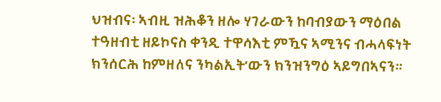ህዝብና፡ ኣብዚ ዝሕቆን ዘሎ ሃገራውን ከባብያውን ማዕበል ተዓዘብቲ ዘይኮናስ ቀንዲ ተዋሳእቲ ምዃና ኣሚንና ብሓላፍነት ክንሰርሕ ከምዘለና ንካልኢት’ውን ክንዝንግዕ ኣይግበኣናን።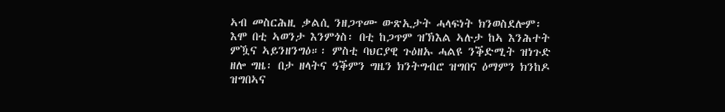ኣብ መስርሕዚ ቃልሲ ንዘጋጥሙ ውጽኢታት ሓላፍነት ክንወስደሎም፡ እሞ በቲ ኣወንታ እንምጎስ፡ በቲ ከጋጥም ዝኽእል ኣሉታ ከኣ እንሕተት ምዃና ኣይንዘንግዕ።፡ ምስቲ ባህርያዊ ጉዕዘኡ ሓልዩ ንቕድሚት ዝነጉድ ዘሎ ግዜ፡ በታ ዘላትና ዓቕምን ግዜን ክንትግብሮ ዝግበና ዕማምን ክንከዶ ዝግበኣና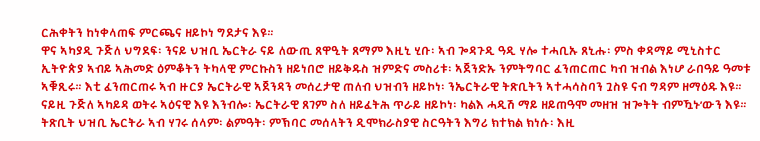ርሕቀትን ከነቀላጠፍ ምርጫና ዘይኮነ ግደታና እዩ።
ዋና ኣካያዲ ጉጅለ ህግደፍ፡ ንናይ ህዝቢ ኤርትራ ናይ ለውጢ ጸዋዒት ጸማም እዚኒ ሂቡ፡ ኣብ ጐዳጉዲ ዓዲ ሃሎ ተሓቢኡ ጸኒሑ፡ ምስ ቀዳማይ ሚኒስተር ኢትዮጵያ ኣብይ ኣሕመድ ዕምቆትን ትካላዊ ምርኩስን ዘይነበሮ ዘይቅዱስ ዝምድና መስሪቱ፡ ኣጀንድኡ ንምትግባር ፈንጠርጠር ካብ ዝብል እነሆ ራበዓይ ዓመቱ ኣቑጺሩ። እቲ ፈንጠርጠሩ ኣብ ዙርያ ኤርትራዊ ኣጀንዳን መሰረታዊ ጠለብ ህዝብን ዘይኮነ፡ ንኤርትራዊ ትጽቢትን ኣተሓሳስባን ጓስዩ ናብ ግዳም ዘማዕዱ እዩ። ናይዚ ጉጅለ ኣካይዳ ወትሩ ኣዕናዊ እዩ እንብሎ፡ ኤርትራዊ ጸገም ስለ ዘይፈትሕ ጥራይ ዘይኮነ፡ ካልእ ሓዲሽ ማይ ዘይጠዓሞ መዘዝ ዝጐትት ብምዃኑ’ውን እዩ። ትጽቢት ህዝቢ ኤርትራ ኣብ ሃገሩ ሰላም፡ ልምዓት፡ ምኽባር መሰላትን ዲሞክራስያዊ ስርዓትን እግሪ ክተክል ክነሱ፡ እዚ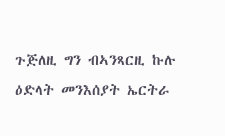ጉጅለዚ ግን ብኣንጻርዚ ኩሉ ዕድላት መንእሰያት ኤርትራ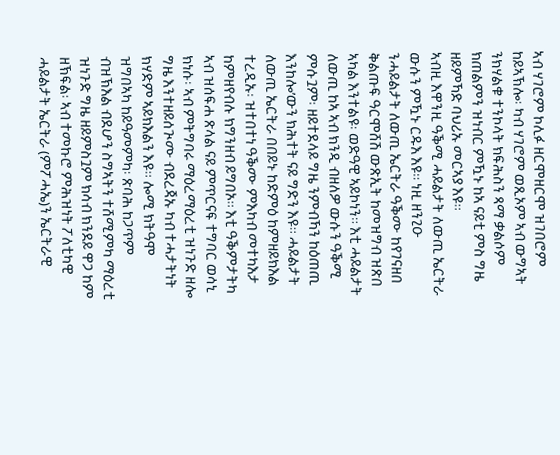ኣብ ሃገሮም ኮሊፉ ዘርሞዘርሞ ዝገበሮም ከይኣኽሎ፡ ካብ ሃገሮም ወጺኦም ኣብ ውግኣት ንክሃልቁ ተንኮላት ክፍሕስን ጻማ ቃልሶም ክጠልምን ዝነብር ምዃኑ ከኣ ናይቲ ምስ ግዜ ዘይምኻድ ባህሪኡ መርኣያ እዩ።
ኣብዚ እዋንዚ ዓቕሚ ሓይልታት ለውጢ ኤርትራ ውሱን ምዃኑ ርዱእ እዩ። ነዚ ዘንጊዑ ንሓይልታት ለውጢ ኤርትራ ዓቕሙ ከየገናዘበ ቅልጡፍ ዓርሞሸሽ ውጽኢት ከመዝግብ ዝጽበ ኣካል እንተልዩ፡ ወድዓዊ ኣይኮነን። እቲ ሓይልታት ለውጢ ከኣ ኣብ ክንዲ ብዘለዎ ውሱን ዓቕሚ ምሱጓም፡ ዘይተደላይ ግዜ ንምብኻን ከዕጠጢ እንከሎ’ውን ክሕተት ናይ ግድን እዩ። ሓይልታት ለውጢ ኤርትራ በበይኑ ከድምዕ ከምዘይክእል ተረዲኡ፡ ዝተበተነ ዓቕሙ ምእካብ መተካእታ ከምዘየብሉ ክግንዘብ ይግበኦ። እቲ ዓቕምታትካ ኣብ ዝሰፍሐ ጽላል ናይ ምጥርናፍ ተግባር ወሳኒ ክነሱ፡ ኣብ ምትግባሩ ማዕረማዕረቲ ዝነጉድ ዘሎ ግዜ እንተዘይሰጒሙ ብደረጃኡ ካብ ተሓታትነት ክሃድም ኣይክእልን እዩ። ሎሚ ክትዓሞ ዝግበኣካ ከይዓመምካ፡ ጽባሕ ከጋጥም ብዝኽእል ብደሆን ስግኣትን ተሸሚምካ ማዕረቲ ዝነጉድ ግዜ ዘይምስጓም ክሳብ ክንደይ ዋጋ ከም ዘኽፍል፡ ኣብ ተመኩሮ ምሕዝነት ፖለቲካዊ ሓይልታት ኤርትራ (ምፖሓኤ)ን ኤርትራዊ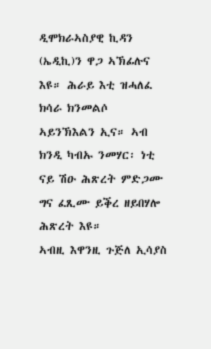ዲሞክራኣስያዊ ኪዳን (ኤዲኪ)ን ዋጋ ኣኽፊሉና እዩ። ሕራይ እቲ ዝሓለፈ ክሳራ ክንመልሶ ኣይንኽእልን ኢና። ኣብ ክንዲ ካብኡ ንመሃር፡ ነቲ ናይ ሽዑ ሕጽረት ምድጋሙ ግና ፈጺሙ ይቕረ ዘይበሃሎ ሕጽረት እዩ።
ኣብዚ እዋንዚ ጉጅለ ኢሳያስ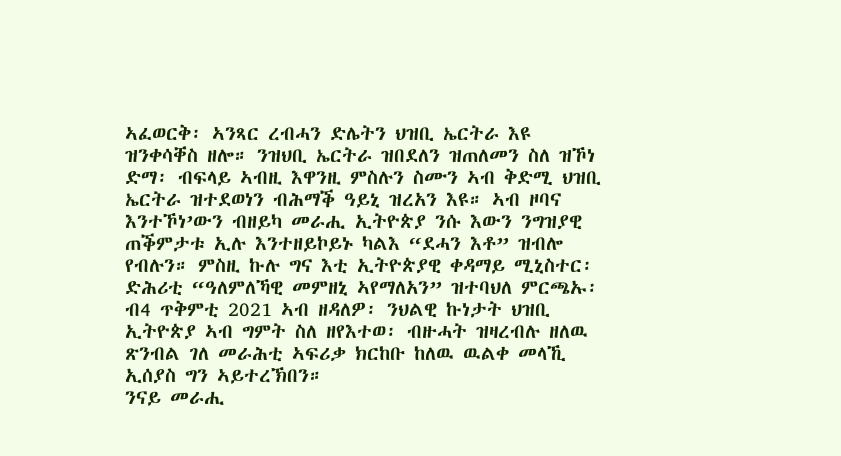ኣፈወርቅ፡ ኣንጻር ረብሓን ድሌትን ህዝቢ ኤርትራ እዩ ዝንቀሳቐስ ዘሎ። ንዝህቢ ኤርትራ ዝበደለን ዝጠለመን ስለ ዝኾነ ድማ፡ ብፍላይ ኣብዚ እዋንዚ ምስሉን ስሙን ኣብ ቅድሚ ህዝቢ ኤርትራ ዝተደወነን ብሕማቕ ዓይኒ ዝረአን እዩ። ኣብ ዞባና እንተኾነ’ውን ብዘይካ መራሒ ኢትዮጵያ ንሱ እውን ንግዝያዊ ጠቕምታቱ ኢሉ እንተዘይኮይኑ ካልእ “ደሓን እቶ” ዝብሎ የብሉን። ምስዚ ኩሉ ግና እቲ ኢትዮጵያዊ ቀዳማይ ሚኒስተር፡ ድሕሪቲ “ዓለምለኻዊ መምዘኒ ኣየማለአን” ዝተባህለ ምርጫኡ፡ ብ4 ጥቅምቲ 2021 ኣብ ዘዳለዎ፡ ንህልዊ ኩነታት ህዝቢ ኢትዮጵያ ኣብ ግምት ስለ ዘየእተወ፡ ብዙሓት ዝዛረብሉ ዘለዉ ጽንብል ገለ መራሕቲ ኣፍሪቃ ክርከቡ ከለዉ ዉልቀ መላኺ ኢሰያስ ግን ኣይተረኽበን።
ንናይ መራሒ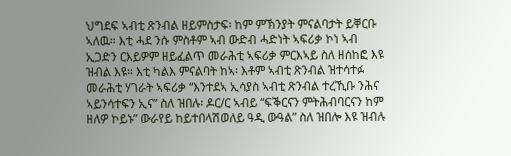ህግደፍ ኣብቲ ጽንብል ዘይምስታፍ፡ ከም ምኽንያት ምናልባታት ይቐርቡ ኣለዉ። እቲ ሓደ ንሱ ምስቶም ኣብ ውድብ ሓድነት ኣፍሪቃ ኮነ ኣብ ኢጋድን ርእይዎም ዘይፈልጥ መራሕቲ ኣፍሪቃ ምርእኣይ ስለ ዘሰከፎ እዩ ዝብል እዩ። እቲ ካልእ ምናልባት ከኣ፡ እቶም ኣብቲ ጽንብል ዝተሳተፉ መራሕቲ ሃገራት ኣፍሪቃ “እንተደኣ ኢሳያስ ኣብቲ ጽንብል ተረኺቡ ንሕና ኣይንሳተፍን ኢና” ስለ ዝበሉ፡ ዶር/ር ኣብይ “ፍቕርናን ምትሕብባርናን ከም ዘለዎ ኮይኑ” ውራየይ ከይተበላሽወለይ ዓዲ ውዓል” ስለ ዝበሎ እዩ ዝብሉ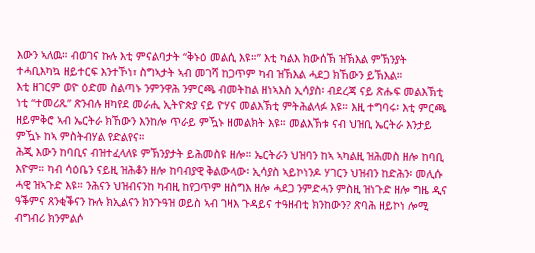እውን ኣለዉ። ብወገና ኩሉ እቲ ምናልባታት “ቅኑዕ መልሲ እዩ።” እቲ ካልእ ክውሰኽ ዝኽእል ምኽንያት ተሓቢእካኳ ዘይተርፍ እንተኾነ፣ ስግኣታት ኣብ መገሻ ከጋጥም ካብ ዝኽእል ሓደጋ ክኸውን ይኽእል።
እቲ ዘገርም ወዮ ዕድመ ስልጣኑ ንምንዋሕ ንምርጫ ብመትከል ዘነኣእስ ኢሳያስ፡ ብደረጃ ናይ ጽሑፍ መልእኽቲ ነቲ “ተመሪጹ” ጽንብሉ ዘካየደ መራሒ ኢትዮጵያ ናይ ዮሃና መልእኽቲ ምትሕልላፉ እዩ። እዚ ተግባሩ፡ እቲ ምርጫ ዘይምቅሮ ኣብ ኤርትራ ክኸውን እንከሎ ጥራይ ምዃኑ ዘመልክት እዩ። መልእኽቱ ናብ ህዝቢ ኤርትራ እንታይ ምዃኑ ከኣ ምስትብሃል የድልየና።
ሕጂ እውን ከባቢና ብዝተፈላለዩ ምኽንያታት ይሕመስዩ ዘሎ። ኤርትራን ህዝባን ከኣ ኣካልዚ ዝሕመስ ዘሎ ከባቢ እዮም። ካብ ሳዕቤን ናይዚ ዝሕቆን ዘሎ ከባብያዊ ቅልውላው፡ ኢሳያስ ኣይኮነንዶ ሃገርን ህዝብን ከድሕን፡ መሊሱ ሓዊ ዝኣጉድ እዩ። ንሕናን ህዝብናንከ ካብዚ ከየጋጥም ዘስግእ ዘሎ ሓደጋ ንምድሓን ምስዚ ዝነጉድ ዘሎ ግዜ ዲና ዓቕምና ጸንቂቕናን ኩሉ ክኢልናን ክንጉዓዝ ወይስ ኣብ ገዛእ ጉዳይና ተዓዘብቲ ክንከውን? ጽባሕ ዘይኮነ ሎሚ ብግብሪ ክንምልሶ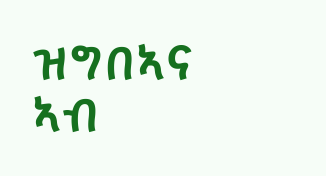ዝግበኣና ኣብ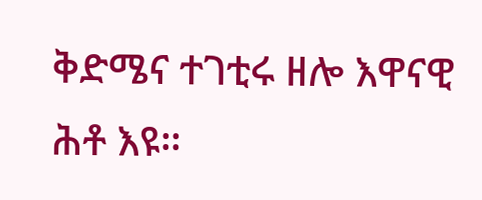ቅድሜና ተገቲሩ ዘሎ እዋናዊ ሕቶ እዩ።